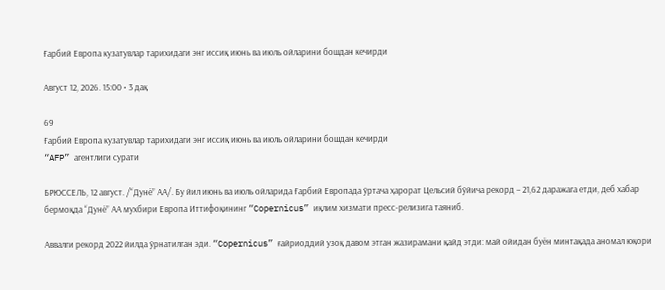Ғарбий Европа кузатувлар тарихидаги энг иссиқ июнь ва июль ойларини бошдан кечирди

Август 12, 2026. 15:00 • 3 дақ

69
Ғарбий Европа кузатувлар тарихидаги энг иссиқ июнь ва июль ойларини бошдан кечирди
“AFP” агентлиги сурати

БРЮССЕЛЬ, 12 август. /“Дунё” АА/. Бу йил июнь ва июль ойларида Ғарбий Европада ўртача ҳарорат Цельсий бўйича рекорд – 21,62 даражага етди, деб хабар бермоқда “Дунё” АА мухбири Европа Иттифоқининг “Copernicus” иқлим хизмати пресс-релизига таяниб.

Аввалги рекорд 2022 йилда ўрнатилган эди. “Copernicus” ғайриоддий узоқ давом этган жазирамани қайд этди: май ойидан буён минтақада аномал юқори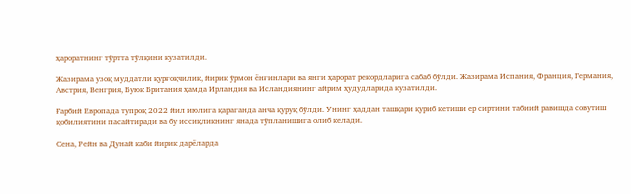ҳароратнинг тўртта тўлқини кузатилди.

Жазирама узоқ муддатли қурғоқчилик, йирик ўрмон ёнғинлари ва янги ҳарорат рекордларига сабаб бўлди. Жазирама Испания, Франция, Германия, Австрия, Венгрия, Буюк Британия ҳамда Ирландия ва Исландиянинг айрим ҳудудларида кузатилди.

Ғарбий Европада тупроқ 2022 йил июлига қараганда анча қуруқ бўлди. Унинг ҳаддан ташқари қуриб кетиши ер сиртини табиий равишда совутиш қобилиятини пасайтиради ва бу иссиқликнинг янада тўпланишига олиб келади.

Сена, Рейн ва Дунай каби йирик дарёларда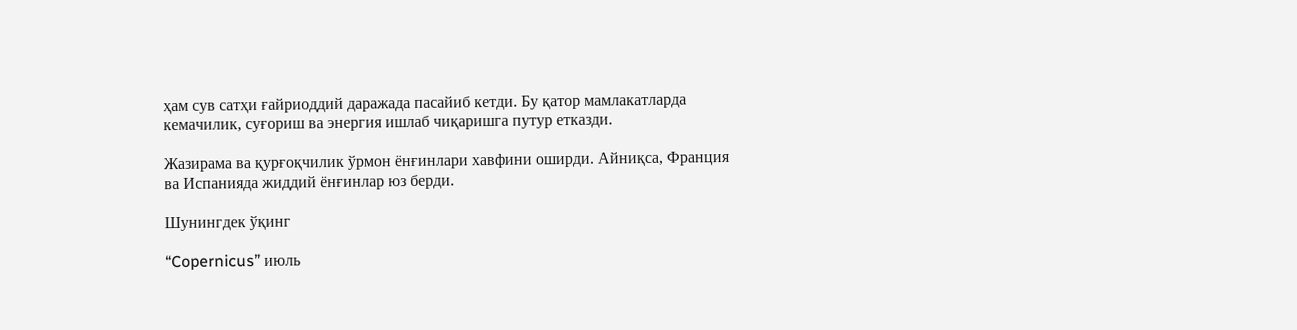ҳам сув сатҳи ғайриоддий даражада пасайиб кетди. Бу қатор мамлакатларда кемачилик, суғориш ва энергия ишлаб чиқаришга путур етказди.

Жазирама ва қурғоқчилик ўрмон ёнғинлари хавфини оширди. Айниқса, Франция ва Испанияда жиддий ёнғинлар юз берди.

Шунингдек ўқинг

“Copernicus” июль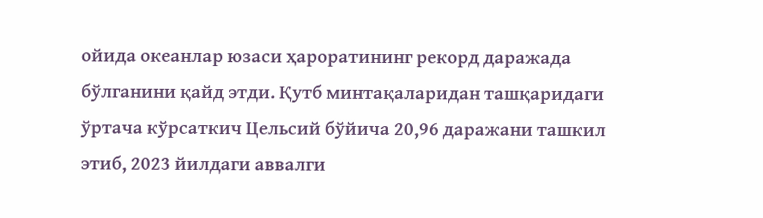ойида океанлар юзаси ҳароратининг рекорд даражада бўлганини қайд этди. Қутб минтақаларидан ташқаридаги ўртача кўрсаткич Цельсий бўйича 20,96 даражани ташкил этиб, 2023 йилдаги аввалги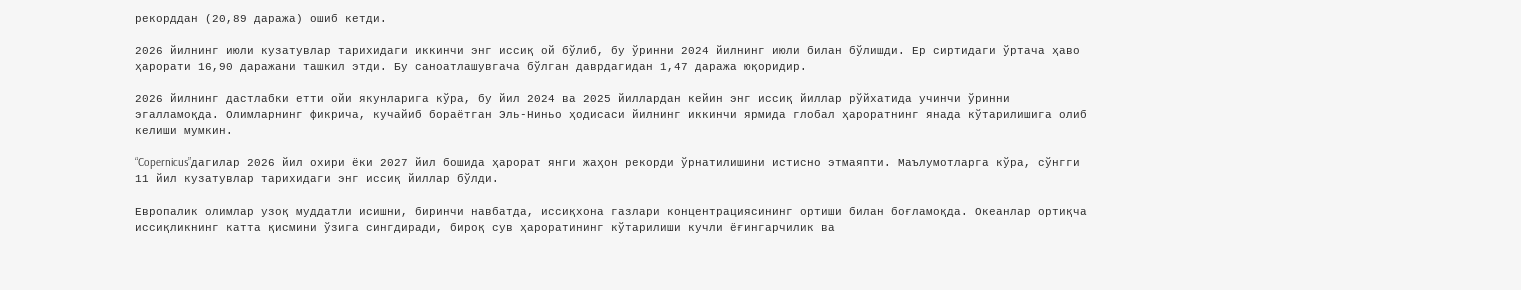рекорддан (20,89 даража) ошиб кетди.

2026 йилнинг июли кузатувлар тарихидаги иккинчи энг иссиқ ой бўлиб, бу ўринни 2024 йилнинг июли билан бўлишди. Ер сиртидаги ўртача ҳаво ҳарорати 16,90 даражани ташкил этди. Бу саноатлашувгача бўлган даврдагидан 1,47 даража юқоридир.

2026 йилнинг дастлабки етти ойи якунларига кўра, бу йил 2024 ва 2025 йиллардан кейин энг иссиқ йиллар рўйхатида учинчи ўринни эгалламоқда. Олимларнинг фикрича, кучайиб бораётган Эль-Ниньо ҳодисаси йилнинг иккинчи ярмида глобал ҳароратнинг янада кўтарилишига олиб келиши мумкин.

“Copernicus”дагилар 2026 йил охири ёки 2027 йил бошида ҳарорат янги жаҳон рекорди ўрнатилишини истисно этмаяпти. Маълумотларга кўра, сўнгги 11 йил кузатувлар тарихидаги энг иссиқ йиллар бўлди.

Европалик олимлар узоқ муддатли исишни, биринчи навбатда, иссиқхона газлари концентрациясининг ортиши билан боғламоқда. Океанлар ортиқча иссиқликнинг катта қисмини ўзига сингдиради, бироқ сув ҳароратининг кўтарилиши кучли ёғингарчилик ва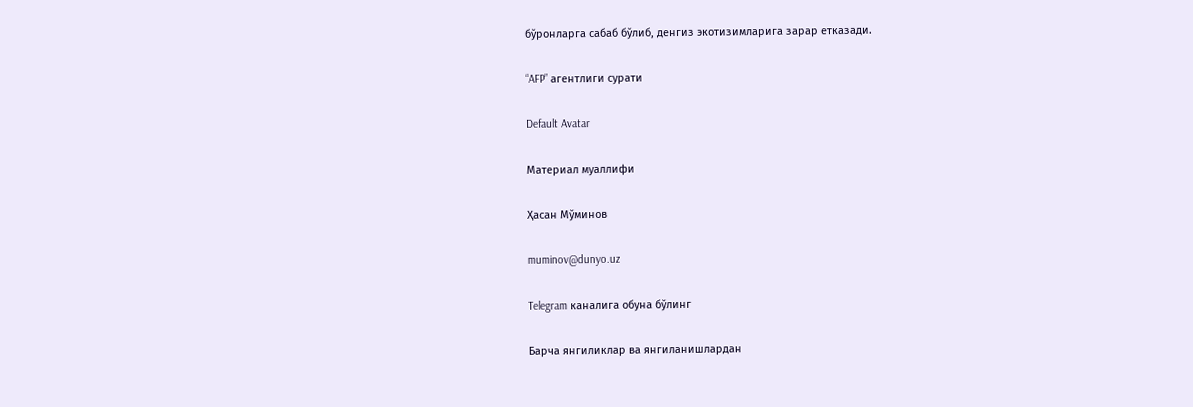бўронларга сабаб бўлиб, денгиз экотизимларига зарар етказади.

“AFP” агентлиги сурати

Default Avatar

Материал муаллифи

Ҳасан Мўминов

muminov@dunyo.uz

Telegram каналига обуна бўлинг

Барча янгиликлар ва янгиланишлардан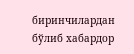биринчилардан бўлиб хабардор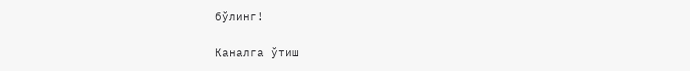бўлинг!

Каналга ўтиш